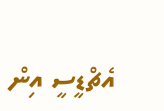އެޗްޑީސީ އިން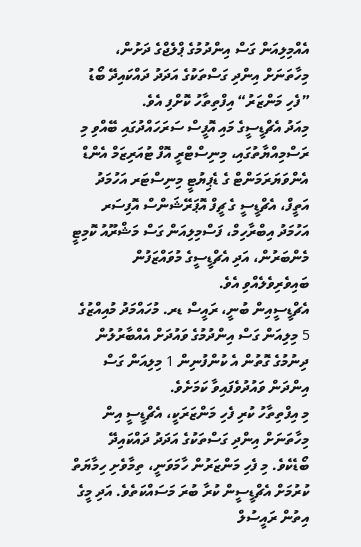އެއްމިލިއަން ގަސް އިންދުމުގެ ޕްލެޖްގެ ދަށުން، މިހާތަނަށް އިންދި ގަސްތަކުގެ އަދަދު ދައްކައިދޭ ބޯޑު ”ފެހި މަންޒަރު“ އިފްތިތާހު ކޮށްފި އެވެ.
މިއަދު އެޗްޑީސީގެ މައި އޮފީސް ސަރަހައްދުގައި ބޭއްވި މި ރަސްމިއްޔާތުގައި، މިނިސްޓްރީ އޮފް ޓުއަރިޒަމް އެންޑް އެންވަޔަރަމަންޓް ގެ ޑެޕިޔުޓީ މިނިސްޓަރ އަހުމަދު އަތީފް، އެޗްޑީސީ ގެ ޗީފް އޮޕަރޭޝަންސް އޮފިސަރ އަހުމަދު އިބްރާހިމް، ފަސްމިލިއަން ގަސް މަޝްރޫއު ކޮމިޓީ މެންބަރުން، އަދި އެޗްޑީސީގެ މުވައްޒަފުން ބައިވެރިވެލެއްވި އެވެ.
އެޗްޑީސީއިން ބުނީ، ރައީސް ޑރ. މުހައްމަދު މުއިއްޒުގެ 5 މިލިއަން ގަސް އިންދުމުގެ ވައުދަށް އެއްބާރުލުން ދިނުމުގެ ގޮތުން އެ ކުންފުނިން 1 މިލިއަން ގަސް އިންދަން ވައުދުވެފައިވާ ކަމަށެވެ.
މި އިފްތިތާހު ކުރި ފެހި މަންޒަރަކީ، އެޗްޑީސީ އިން މިހާތަނަށް އިންދި ގަސްތަކުގެ އަދަދު ދައްކައިދޭ ބޯޑެކެވެ. މި ފެހި މަންޒަރުން ހާމަވަނީ، ތިމާވެށި ހިމާޔަތް ކުރުމަށް އެޗްޑީސީން ކުރާ ބުރަ މަސައްކަތެވެ. އަދި މީގެ އިތުން ރައީސުލް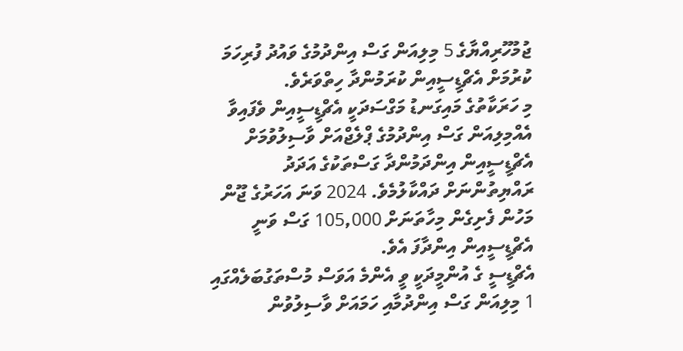ޖުމުހޫރިއްޔާގެ 5 މިލިއަން ގަސް އިންދުމުގެ ވައުދު ފުރިހަމަ ކުރުމަށް އެޗްޑީސީއިން ކުރަމުންދާ ހިތްވަރެވެ.
މި ހަރަކާތުގެ މައިގަނޑު މަގްސަދަކީ އެޗްޑީސީއިން ވެފައިވާ އެއްމިލިއަން ގަސް އިންދުމުގެ ޕްލެޖްއަށް ވާސިލުވުމަށް އެޗްޑީސީއިން އިންދަމުންދާ ގަސްތަކުގެ އަދަދު ރައްޔިތުންނަށް ދައްކާލުމެވެ. 2024 ވަނަ އަހަރުގެ ޖޫން މަހުން ފެށިގެން މިހާތަނަށް 105,000 ގަސް ވަނީ އެޗްޑީސީއިން އިންދާފަ އެވެ.
އެޗްޑީސީ ގެ އުންމީދަކީ ވީ އެންމެ އަވަސް މުސްތަގުބަލެއްގައި 1 މިލިއަން ގަސް އިންދުމާއި ހަމައަށް ވާސިލުވުން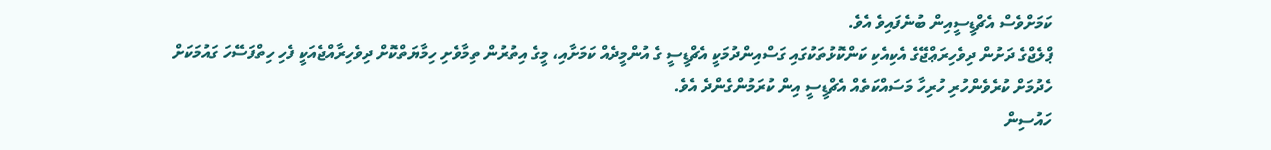ކަމަށްވެސް އެޗްޑީސީއިން ބުނެފައިވެ އެވެ.
ޕްލެޖްގެ ދަށުން ދިވެހިރަޢްޖޭގެ އެކިއެކި ކަންކޮޅުތަކުގައި ގަސްއިންދުމަކީ އެޗްޑީސީ ގެ އުންމީދެއް ކަމަށާއި، މީގެ އިތުރުން ތިމާވެށި ހިމާޔަތްކޮށް ދިވެހިރާއްޖެއަކީ ފެހި ހިތްފަސޭހަ ގައުމަކަށް ހެދުމަށް ކުރެވެންހުރި ހުރިހާ މަސައްކަތެއް އެޗްޑީސީ އިން ކުރަމުންގެންދެ އެވެ.
ހައުސިން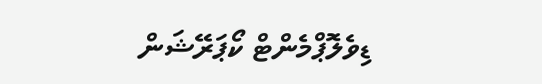ޑިވެލޮޕްމެންޓް ކޯޕަރޭޝަން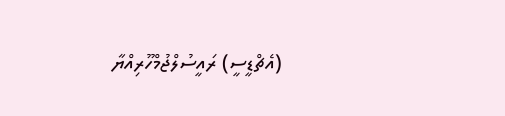(އެޗްޑީސީ) ރައީސުލްޖުމްހޫރިއްޔާ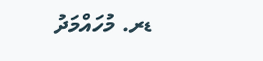ޑރ. މުހައްމަދު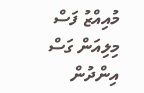މުއިއްޒު ފަސް މިލިއަން ގަސް އިންދުން